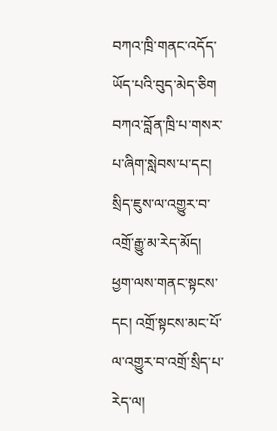བཀའ་ཁྲི་གནང་འདོད་ཡོད་པའི་བུད་མེད་ཅིག
བཀའ་བློན་ཁྲི་པ་གསར་པ་ཞིག་སླེབས་པ་དང། སྲིད་ཇུས་ལ་འགྱུར་བ་འགྲོ་རྒྱུ་མ་རེད་མོད། ཕྱག་ལས་གནང་སྟངས་དང། འགྲོ་སྟངས་མང་པོ་ལ་འགྱུར་བ་འགྲོ་སྲིད་པ་རེད་ལ།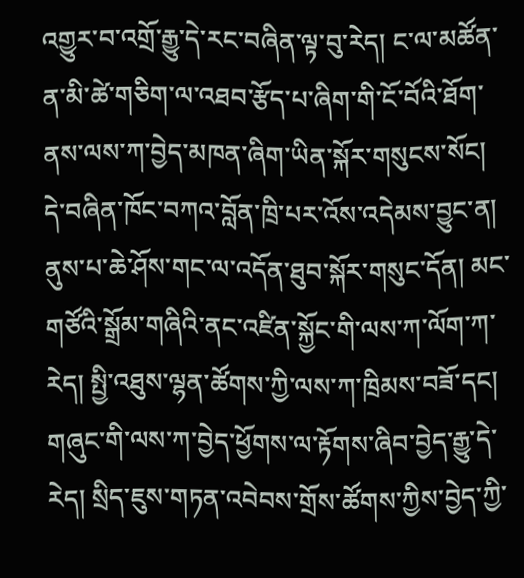འགྱུར་བ་འགྲོ་རྒྱུ་དེ་རང་བཞིན་ལྟ་བུ་རེད། ང་ལ་མཚོན་ན་མི་ཚེ་གཅིག་ལ་འཐབ་རྩོད་པ་ཞིག་གི་ངོ་བོའི་ཐོག་ནས་ལས་ཀ་བྱེད་མཁན་ཞིག་ཡིན་སྐོར་གསུངས་སོང།
དེ་བཞིན་ཁོང་བཀའ་བློན་ཁྲི་པར་འོས་འདེམས་བྱུང་ན། ནུས་པ་ཆེ་ཤོས་གང་ལ་འདོན་ཐུབ་སྐོར་གསུང་དོན། མང་གཙོའི་སྒྲོམ་གཞིའི་ནང་འཛིན་སྐྱོང་གི་ལས་ཀ་ལོག་ཀ་རེད། སྤྱི་འཐུས་ལྷན་ཚོགས་ཀྱི་ལས་ཀ་ཁྲིམས་བཟོ་དང། གཞུང་གི་ལས་ཀ་བྱེད་ཕྱོགས་ལ་རྟོགས་ཞིབ་བྱེད་རྒྱུ་དེ་རེད། སྲིད་ཇུས་གཏན་འབེབས་གྲོས་ཚོགས་ཀྱིས་བྱེད་ཀྱི་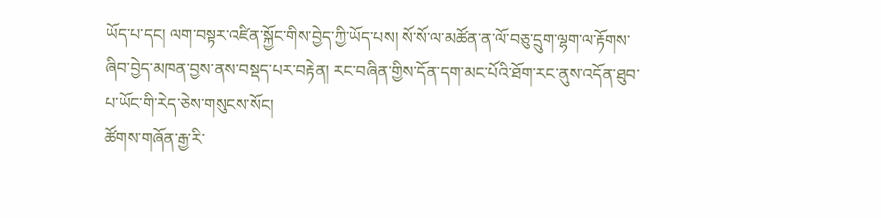ཡོད་པ་དང། ལག་བསྟར་འཛིན་སྐྱོང་གིས་བྱེད་ཀྱི་ཡོད་པས། སོ་སོ་ལ་མཚོན་ན་ལོ་བཅུ་དྲུག་ལྷག་ལ་རྟོགས་ཞིབ་བྱེད་མཁན་བྱས་ནས་བསྡད་པར་བརྟེན། རང་བཞིན་གྱིས་དོན་དག་མང་པོའི་ཐོག་རང་ནུས་འདོན་ཐུབ་པ་ཡོང་གི་རེད་ཅེས་གསུངས་སོང།
ཚོགས་གཞོན་རྒྱ་རི་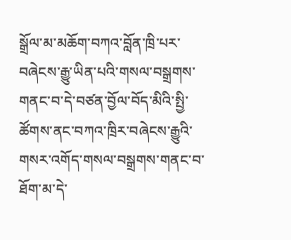སྒྲོལ་མ་མཆོག་བཀའ་བློན་ཁྲི་པར་བཞེངས་རྒྱུ་ཡིན་པའི་གསལ་བསྒྲགས་གནང་བ་དེ་བཙན་བྱོལ་བོད་མིའི་སྤྱི་ཚོགས་ནང་བཀའ་ཁྲིར་བཞེངས་རྒྱུའི་གསར་འགོད་གསལ་བསྒྲགས་གནང་བ་ཐོག་མ་དེ་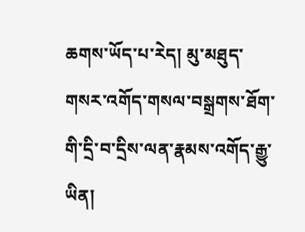ཆགས་ཡོད་པ་རེད། མུ་མཐུད་གསར་འགོད་གསལ་བསྒྲགས་ཐོག་གི་དྲི་བ་དྲིས་ལན་རྣམས་འགོད་རྒྱུ་ཡིན།